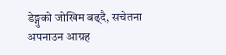डेङ्गुको जोखिम बढ्दै, सचेतना अपनाउन आग्रह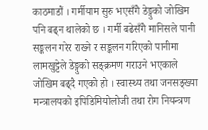काठमाडौं । गर्मीयाम सुरु भएसँगै डेङ्गुको जोखिम पनि बढ्न थालेको छ । गर्मी बढेसँगै मानिसले पानी सङ्कलन गरेर राख्ने र सङ्कलन गरिएको पानीमा लामखुट्टेले डेङ्गुको सङ्क्रमण गराउने भएकाले जोखिम बढ्दै गएको हो । स्वास्थ्य तथा जनसङ्ख्या मन्त्रालयको इपिडिमियोलोजी तथा रोग नियन्त्रण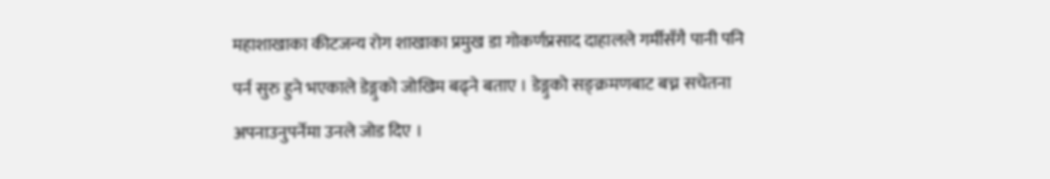महाशाखाका कीटजन्य रोग शाखाका प्रमुख डा गोकर्णप्रसाद दाहालले गर्मीसँगै पानी पनि पर्न सुरु हुने भएकाले डेङ्गुको जोखिम बढ्ने बताए । डेङ्गुको सङ्क्रमणबाट बच्न सचेतना अपनाउनुपर्नेमा उनले जोड दिए ।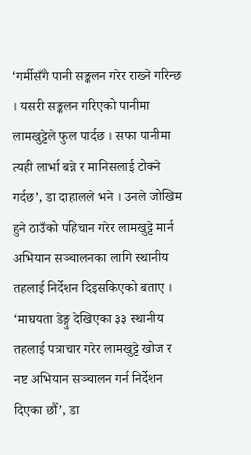‘गर्मीसँगै पानी सङ्कलन गरेर राख्ने गरिन्छ । यसरी सङ्कलन गरिएको पानीमा लामखुट्टेले फुल पार्दछ । सफा पानीमा त्यही लार्भा बन्ने र मानिसलाई टोक्ने गर्दछ’, डा दाहालले भने । उनले जोखिम हुने ठाउँको पहिचान गरेर लामखुट्टे मार्न अभियान सञ्चालनका लागि स्थानीय तहलाई निर्देशन दिइसकिएको बताए । ‘माघयता डेङ्गु देखिएका ३३ स्थानीय तहलाई पत्राचार गरेर लामखुट्टे खोज र नष्ट अभियान सञ्चालन गर्न निर्देशन दिएका छौँ’, डा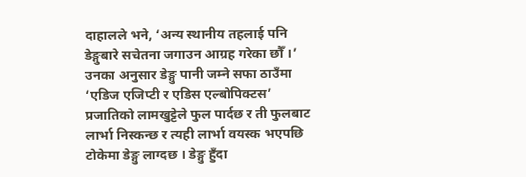दाहालले भने, ‘अन्य स्थानीय तहलाई पनि डेङ्गुबारे सचेतना जगाउन आग्रह गरेका छौँ ।’ उनका अनुसार डेङ्गु पानी जम्ने सफा ठाउँमा ‘एडिज एजिप्टी र एडिस एल्बोपिक्टस’ प्रजातिको लामखुट्टेले फुल पार्दछ र ती फुलबाट लार्भा निस्कन्छ र त्यही लार्भा वयस्क भएपछि टोकेमा डेङ्गु लाग्दछ । डेङ्गु हुँदा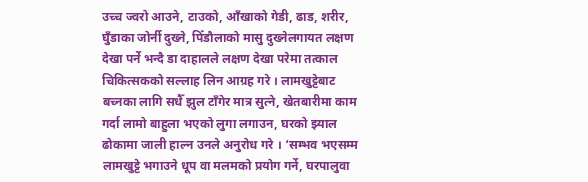उच्च ज्वरो आउने, टाउको, आँखाको गेडी, ढाड, शरीर, घुँडाका जोर्नी दुख्ने, पिँडौलाको मासु दुख्नेलगायत लक्षण देखा पर्ने भन्दै डा दाहालले लक्षण देखा परेमा तत्काल चिकित्सकको सल्लाह लिन आग्रह गरे । लामखुट्टेबाट बच्नका लागि सधैँ झुल टाँगेर मात्र सुत्ने, खेतबारीमा काम गर्दा लामो बाहुला भएको लुगा लगाउन, घरको झ्याल ढोकामा जाली हाल्न उनले अनुरोध गरे । ‘सम्भव भएसम्म लामखुट्टे भगाउने धूप वा मलमको प्रयोग गर्ने, घरपालुवा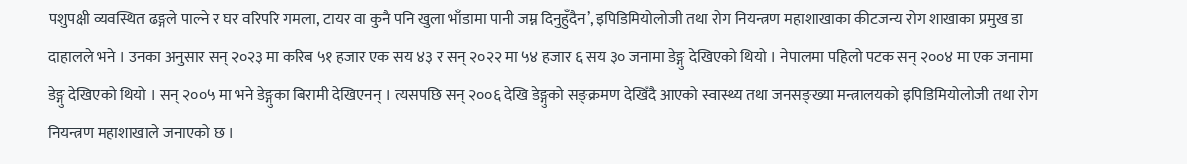पशुपक्षी व्यवस्थित ढङ्गले पाल्ने र घर वरिपरि गमला, टायर वा कुनै पनि खुला भाँडामा पानी जम्न दिनुहुँदैन’, इपिडिमियोलोजी तथा रोग नियन्त्रण महाशाखाका कीटजन्य रोग शाखाका प्रमुख डा दाहालले भने । उनका अनुसार सन् २०२३ मा करिब ५१ हजार एक सय ४३ र सन् २०२२ मा ५४ हजार ६ सय ३० जनामा डेङ्गु देखिएको थियो । नेपालमा पहिलो पटक सन् २००४ मा एक जनामा डेङ्गु देखिएको थियो । सन् २००५ मा भने डेङ्गुका बिरामी देखिएनन् । त्यसपछि सन् २००६ देखि डेङ्गुको सङ्क्रमण देखिँदै आएको स्वास्थ्य तथा जनसङ्ख्या मन्त्रालयको इपिडिमियोलोजी तथा रोग नियन्त्रण महाशाखाले जनाएको छ ।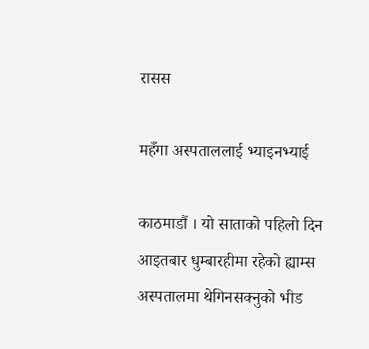रासस

महँगा अस्पताललाई भ्याइनभ्याई

काठमाडौं । यो साताको पहिलो दिन आइतबार धुम्बारहीमा रहेको ह्याम्स अस्पतालमा थेगिनसक्नुको भीड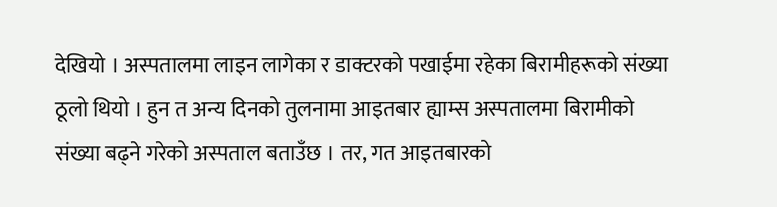देखियो । अस्पतालमा लाइन लागेका र डाक्टरको पखाईमा रहेका बिरामीहरूको संख्या ठूलो थियो । हुन त अन्य दिनको तुलनामा आइतबार ह्याम्स अस्पतालमा बिरामीको संख्या बढ्ने गरेको अस्पताल बताउँछ । तर, गत आइतबारको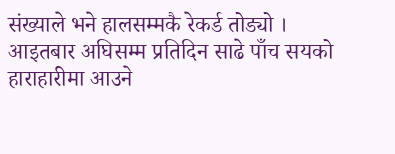संख्याले भने हालसम्मकै रेकर्ड तोड्यो । आइतबार अघिसम्म प्रतिदिन साढे पाँच सयको हाराहारीमा आउने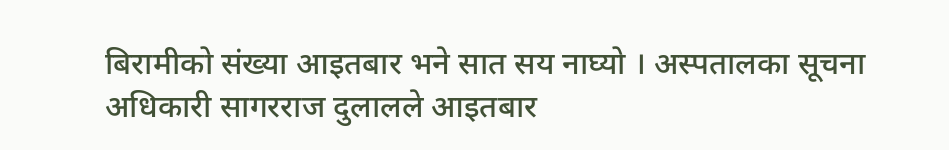बिरामीको संख्या आइतबार भने सात सय नाघ्यो । अस्पतालका सूचना अधिकारी सागरराज दुलालले आइतबार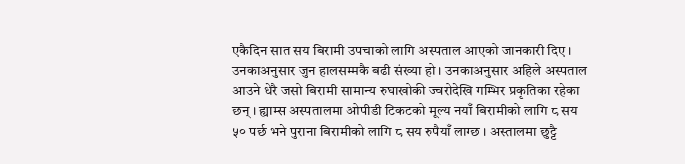एकैदिन सात सय बिरामी उपचाको लागि अस्पताल आएको जानकारी दिए । उनकाअनुसार जुन हालसम्मकै बढी संख्या हो । उनकाअनुसार अहिले अस्पताल आउने धेरै जसो बिरामी सामान्य रुघाखोकी ज्वरोदेखि गम्भिर प्रकृतिका रहेका छन् । ह्याम्स अस्पतालमा ओपीडी टिकटको मूल्य नयाँ बिरामीको लागि ८ सय ५० पर्छ भने पुराना बिरामीको लागि ८ सय रुपैयाँ लाग्छ । अस्तालमा छुट्टै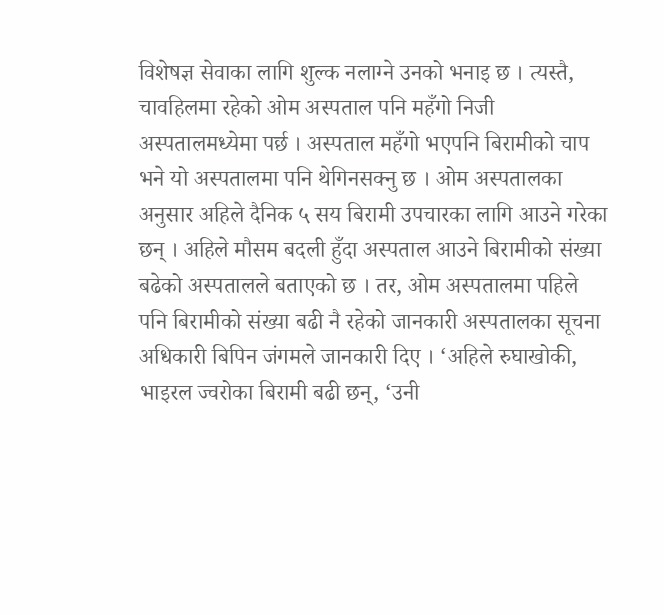विशेषज्ञ सेवाका लागि शुल्क नलाग्ने उनको भनाइ छ । त्यस्तै, चावहिलमा रहेको ओम अस्पताल पनि महँगो निजी अस्पतालमध्येमा पर्छ । अस्पताल महँगो भएपनि बिरामीको चाप भने यो अस्पतालमा पनि थेगिनसक्नु छ । ओम अस्पतालका अनुसार अहिले दैनिक ५ सय बिरामी उपचारका लागि आउने गरेका छन् । अहिले मौसम बदली हुँदा अस्पताल आउने बिरामीको संख्या बढेको अस्पतालले बताएको छ । तर, ओम अस्पतालमा पहिले पनि बिरामीको संख्या बढी नै रहेको जानकारी अस्पतालका सूचना अधिकारी बिपिन जंगमले जानकारी दिए । ‘अहिले रुघाखोकी, भाइरल ज्वरोका बिरामी बढी छन्, ‘उनी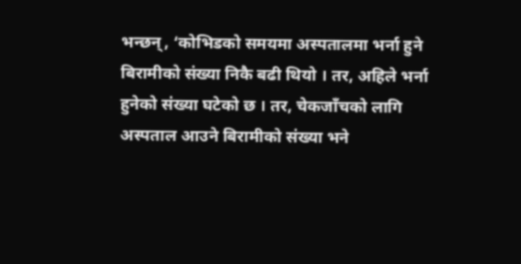भन्छन्, ‘कोभिडको समयमा अस्पतालमा भर्ना हुने बिरामीको संख्या निकै बढी थियो । तर, अहिले भर्ना हुनेको संख्या घटेको छ । तर, चेकजाँचको लागि अस्पताल आउने बिरामीको संख्या भने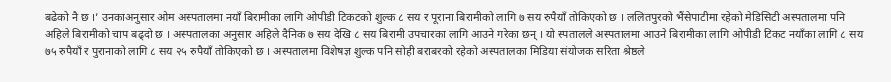बढेको नै छ ।’ उनकाअनुसार ओम अस्पतालमा नयाँ बिरामीका लागि ओपीडी टिकटको शुल्क ८ सय र पूराना बिरामीको लागि ७ सय रुपैयाँ तोकिएको छ । ललितपुरको भैंसेपाटीमा रहेको मेडिसिटी अस्पतालमा पनि अहिले बिरामीको चाप बढ्दो छ । अस्पतालका अनुसार अहिले दैनिक ७ सय देखि ८ सय बिरामी उपचारका लागि आउने गरेका छन् । यो स्पतालले अस्पतालमा आउने बिरामीका लागि ओपीडी टिकट नयाँका लागि ८ सय ७५ रुपैयाँ र पुरानाको लागि ८ सय २५ रुपैयाँ तोकिएको छ । अस्पतालमा विशेषज्ञ शुल्क पनि सोही बराबरको रहेको अस्पतालका मिडिया संयोजक सरिता श्रेष्ठले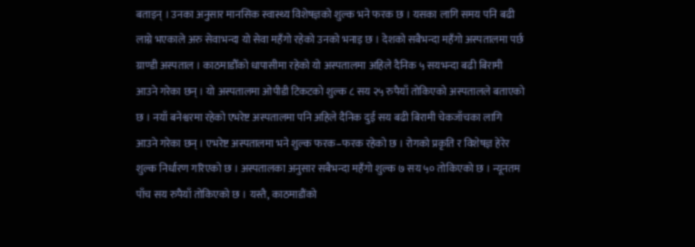बताइन् । उनका अनुसार मानसिक स्वास्थ्य विशेषज्ञको शुल्क भने फरक छ । यसका लागि समय पनि बढी लाग्ने भएकाले अरु सेवाभन्दा यो सेवा महँगो रहेको उनको भनाइ छ । देशको सबैभन्दा महँगो अस्पतालमा पर्छ ग्राण्डी अस्पताल । काठमाडौँको धापासीमा रहेको यो अस्पतालमा अहिले दैनिक ५ सयभन्दा बढी बिरामी आउने गरेका छन् । यो अस्पतालमा ओपीडी टिकटको शुल्क ८ सय २५ रुपैयाँ तोकिएको अस्पतालले बताएको छ । नयाँ बनेश्वरमा रहेको एभरेष्ट अस्पतालमा पनि अहिले दैनिक दुई सय बढी बिरामी चेकजाँचका लागि आउने गरेका छन् । एभरेष्ट अस्पतालमा भने शुल्क फरक–फरक रहेको छ । रोगको प्रकृति र विशेषज्ञ हेरेर शुल्क निर्धारण गरिएको छ । अस्पतालका अनुसार सबैभन्दा महँगो शुल्क ७ सय ५० तोकिएको छ । न्यूनतम पाँच सय रुपैयाँ तोकिएको छ । यस्तै, काठमाडौंको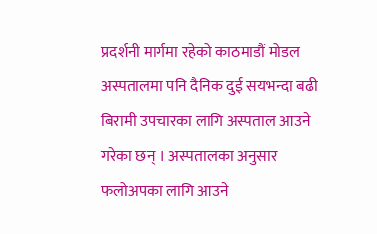प्रदर्शनी मार्गमा रहेको काठमाडौं मोडल अस्पतालमा पनि दैनिक दुई सयभन्दा बढी बिरामी उपचारका लागि अस्पताल आउने गरेका छन् । अस्पतालका अनुसार फलोअपका लागि आउने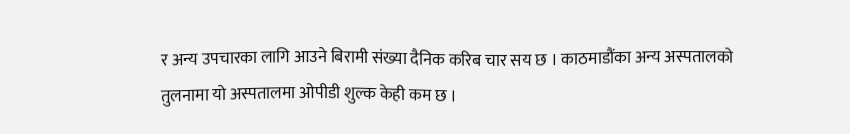र अन्य उपचारका लागि आउने बिरामी संख्या दैनिक करिब चार सय छ । काठमाडौंका अन्य अस्पतालको तुलनामा यो अस्पतालमा ओपीडी शुल्क केही कम छ ।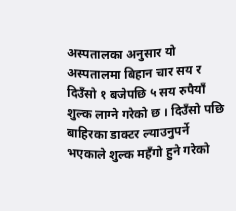अस्पतालका अनुसार यो अस्पतालमा बिहान चार सय र दिउँसो १ बजेपछि ५ सय रुपैयाँ शुल्क लाग्ने गरेको छ । दिउँसो पछि बाहिरका डाक्टर ल्याउनुपर्ने भएकाले शुल्क महँगो हुने गरेको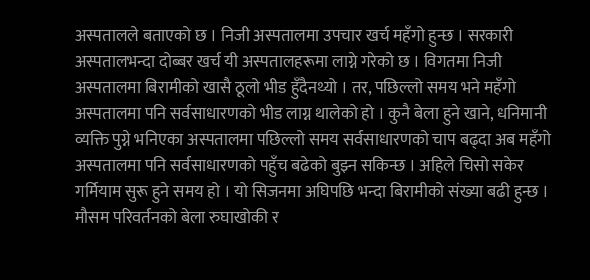अस्पतालले बताएको छ । निजी अस्पतालमा उपचार खर्च महँगो हुन्छ । सरकारी अस्पतालभन्दा दोब्बर खर्च यी अस्पतालहरूमा लाग्ने गरेको छ । विगतमा निजी अस्पतालमा बिरामीको खासै ठूलो भीड हुँदैनथ्यो । तर, पछिल्लो समय भने महँगो अस्पतालमा पनि सर्वसाधारणको भीड लाग्न थालेको हो । कुनै बेला हुने खाने, धनिमानी व्यक्ति पुग्ने भनिएका अस्पतालमा पछिल्लो समय सर्वसाधारणको चाप बढ्दा अब महँगो अस्पतालमा पनि सर्वसाधारणको पहुँच बढेको बुझ्न सकिन्छ । अहिले चिसो सकेर गर्मियाम सुरू हुने समय हो । यो सिजनमा अघिपछि भन्दा बिरामीको संख्या बढी हुन्छ । मौसम परिवर्तनको बेला रुघाखोकी र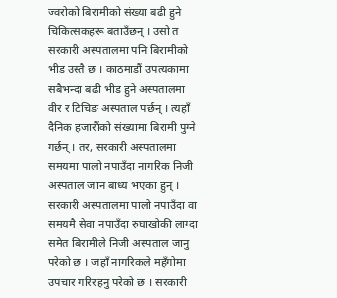ज्वरोको बिरामीको संख्या बढी हुने चिकित्सकहरू बताउँछन् । उसो त सरकारी अस्पतालमा पनि बिरामीको भीड उस्तै छ । काठमाडौं उपत्यकामा सबैभन्दा बढी भीड हुने अस्पतालमा वीर र टिचिङ अस्पताल पर्छन् । त्यहाँ दैनिक हजारौंको संख्यामा बिरामी पुग्ने गर्छन् । तर, सरकारी अस्पतालमा समयमा पालो नपाउँदा नागरिक निजी अस्पताल जान बाध्य भएका हुन् । सरकारी अस्पतालमा पालो नपाउँदा वा समयमै सेवा नपाउँदा रुघाखोकी लाग्दा समेत बिरामीले निजी अस्पताल जानु परेको छ । जहाँ नागरिकले महँगोमा उपचार गरिरहनु परेको छ । सरकारी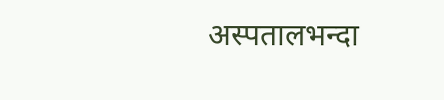अस्पतालभन्दा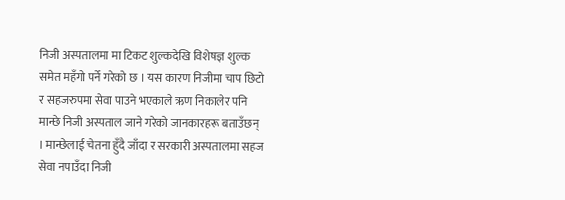निजी अस्पतालमा मा टिकट शुल्कदेखि विशेषज्ञ शुल्क समेत महँगो पर्ने गरेको छ । यस कारण निजीमा चाप छिटो र सहजरुपमा सेवा पाउने भएकाले ऋण निकालेर पनि मान्छे निजी अस्पताल जाने गरेको जानकारहरू बताउँछन् । मान्छेलाई चेतना हुँदै जाँदा र सरकारी अस्पतालमा सहज सेवा नपाउँदा निजी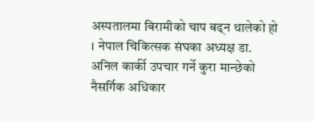अस्पतालमा बिरामीको चाप बढ्न थालेको हो । नेपाल चिकित्सक संघका अध्यक्ष डा. अनिल कार्की उपचार गर्ने कुरा मान्छेको नैसर्गिक अधिकार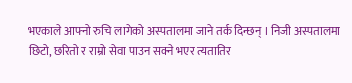भएकाले आफ्नो रुचि लागेको अस्पतालमा जाने तर्क दिन्छन् । निजी अस्पतालमा छिटो, छरितो र राम्रो सेवा पाउन सक्ने भएर त्यतातिर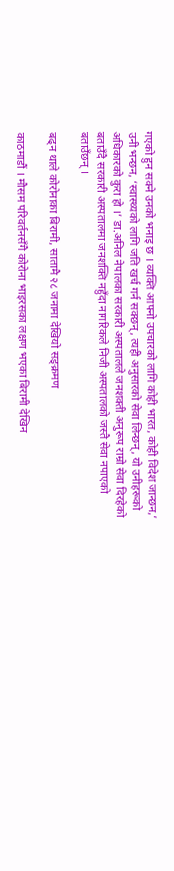गएको हुन सक्ने उनको भनाइ छ । व्यक्ति आफ्नो उपचारको लागि कोही भारत, कोही विदेश जान्छन,’ उनी भन्छन, ‘स्वास्थ्यको लागि जति खर्च गर्न सक्छन्, त्यही अनुसारको सेवा लिन्छन्, यो उनीहरूको अधिकारको कुरा हो ।’ डा.अनिल नेपालका सरकारी अस्पतालले जनशक्ती अनुरूप राम्रो सेवा दिरहेको बताउँदै सरकारी अस्पतालमा जनशक्ति नहुँदा नागरिकले निजी अस्पतालको जस्तै सेवा नपाएको बताउँछन् ।

बढ्न थाले कोरोनाका बिरामी, सातामै २८ जनामा देखियो सङ्क्रमण

काठमाडौं । मौसम परिवर्तनसँगै कोरोना भाइरसका लक्षण भएका बिरामी देखिन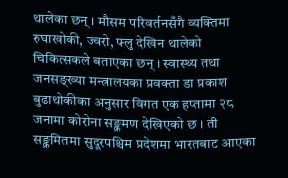थालेका छन् । मौसम परिवर्तनसँगै व्यक्तिमा रुघाखोकी, ज्वरो, फ्लु देखिन थालेको चिकित्सकले बताएका छन् । स्वास्थ्य तथा जनसङ्ख्या मन्त्रालयका प्रवक्ता डा प्रकाश बुढाथोकीका अनुसार विगत एक हप्तामा २८ जनामा कोरोना सङ्क्रमण देखिएको छ । ती सङ्क्रमितमा सुदूरपश्चिम प्रदेशमा भारतबाट आएका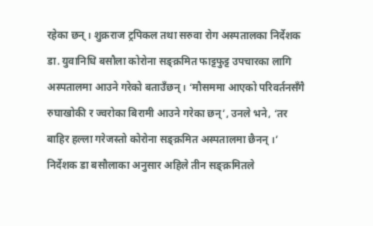रहेका छन् । शुक्रराज ट्रपिकल तथा सरुवा रोग अस्पतालका निर्देशक डा. युवानिधि बसौला कोरोना सङ्क्रमित फाट्टफुट्ट उपचारका लागि अस्पतालमा आउने गरेको बताउँछन् । ‘मौसममा आएको परिवर्तनसँगै रुघाखोकी र ज्वरोका बिरामी आउने गरेका छन्’, उनले भने, ‘तर बाहिर हल्ला गरेजस्तो कोरोना सङ्क्रमित अस्पतालमा छैनन् ।’ निर्देशक डा बसौलाका अनुसार अहिले तीन सङ्क्रमितले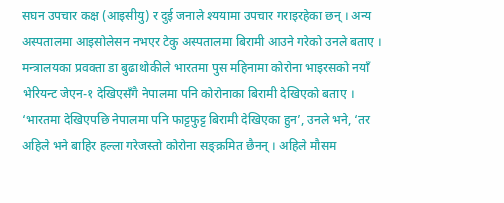सघन उपचार कक्ष (आइसीयु) र दुई जनाले श्ययामा उपचार गराइरहेका छन् । अन्य अस्पतालमा आइसोलेसन नभएर टेकु अस्पतालमा बिरामी आउने गरेको उनले बताए । मन्त्रालयका प्रवक्ता डा बुढाथोकीले भारतमा पुस महिनामा कोरोना भाइरसको नयाँ भेरियन्ट जेएन-१ देखिएसँगै नेपालमा पनि कोरोनाका बिरामी देखिएको बताए । ‘भारतमा देखिएपछि नेपालमा पनि फाट्टफुट्ट बिरामी देखिएका हुन’, उनले भने, ‘तर अहिले भने बाहिर हल्ला गरेजस्तो कोरोना सङ्क्रमित छैनन् । अहिले मौसम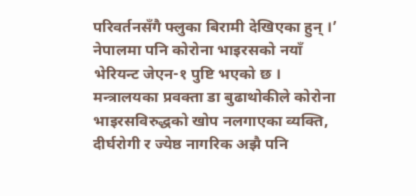परिवर्तनसँगै फ्लुका बिरामी देखिएका हुन् ।’ नेपालमा पनि कोरोना भाइरसको नयाँ भेरियन्ट जेएन-१ पुष्टि भएको छ । मन्त्रालयका प्रवक्ता डा बुढाथोकीले कोरोना भाइरसविरुद्धको खोप नलगाएका व्यक्ति, दीर्घरोगी र ज्येष्ठ नागरिक अझै पनि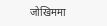जोखिममा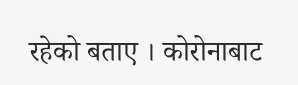रहेको बताए । कोरोनाबाट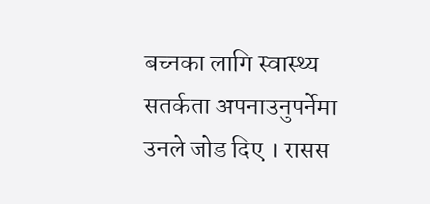बच्नका लागि स्वास्थ्य सतर्कता अपनाउनुपर्नेमा उनले जोड दिए । रासस